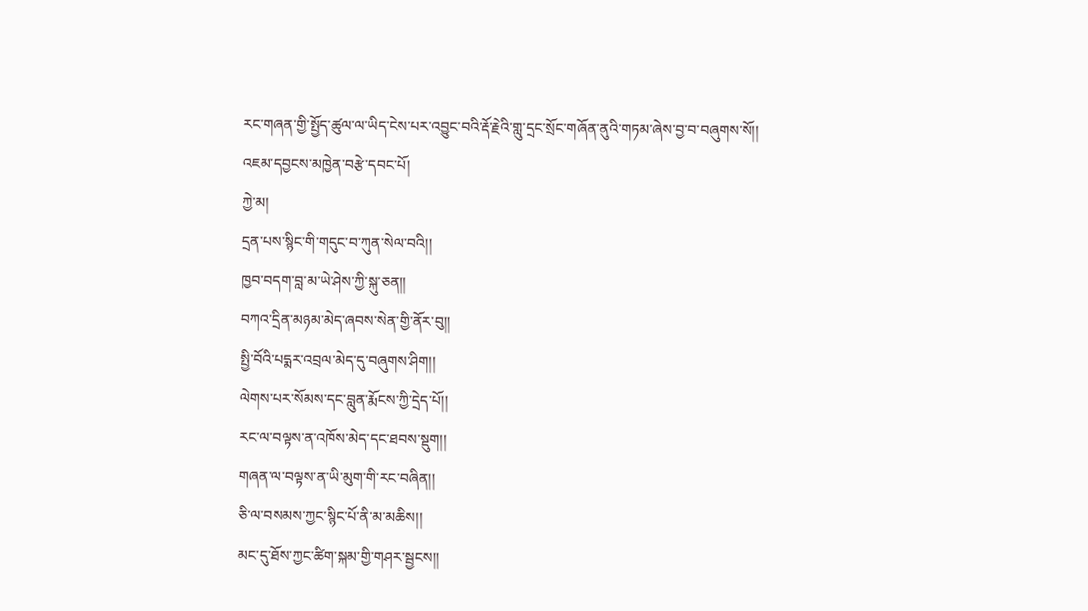རང་གཞན་གྱི་སྤྱོད་ཚུལ་ལ་ཡིད་ངེས་པར་འབྱུང་བའི་རྡོ་རྗེའི་གླུ་དྲང་སྲོང་གཞོན་ནུའི་གཏམ་ཞེས་བྱ་བ་བཞུགས་སོ།།
འཇམ་དབྱངས་མཁྱེན་བརྩེ་དབང་པོ།
ཀྱེ་མ།
དྲན་པས་སྙིང་གི་གདུང་བ་ཀུན་སེལ་བའི།།
ཁྱབ་བདག་བླ་མ་ཡེ་ཤེས་ཀྱི་སྐུ་ཅན།།
བཀའ་དྲིན་མཉམ་མེད་ཞབས་སེན་གྱི་ནོར་བུ།།
སྤྱི་བོའི་པདྨར་འབྲལ་མེད་དུ་བཞུགས་ཤིག།།
ལེགས་པར་སོམས་དང་བླུན་རྨོངས་ཀྱི་དྲེད་པོ།།
རང་ལ་བལྟས་ན་འཁོས་མེད་དང་ཐབས་སྡུག།།
གཞན་ལ་བལྟས་ན་ཡི་མུག་གི་རང་བཞིན།།
ཅི་ལ་བསམས་ཀྱང་སྙིང་པོ་ནི་མ་མཆིས།།
མང་དུ་ཐོས་ཀྱང་ཚིག་སྐམ་གྱི་གཤར་སྦྱངས།།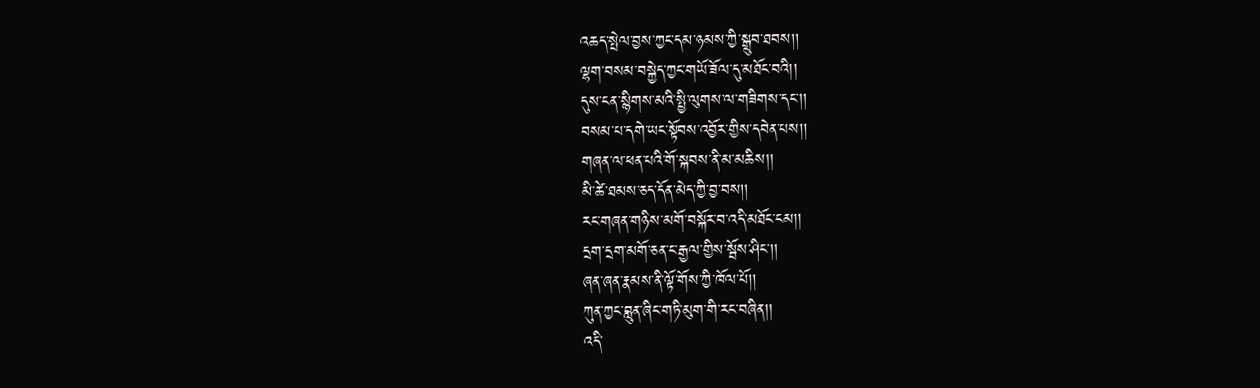འཆད་སྤེལ་བྱས་ཀྱང་དམ་ཉམས་ཀྱི་སྒྲུབ་ཐབས།།
ལྷག་བསམ་བསྐྱེད་ཀྱང་གཡོ་ཟོལ་དུ་མཐོང་བའི།།
དུས་ངན་སྙིགས་མའི་སྤྱི་ལུགས་ལ་གཟིགས་དང་།།
བསམ་པ་དགེ་ཡང་སྟོབས་འབྱོར་གྱིས་དབེན་པས།།
གཞན་ལ་ཕན་པའི་གོ་སྐབས་ནི་མ་མཆིས།།
མི་ཚེ་ཐམས་ཅད་དོན་མེད་ཀྱི་བྱ་བས།།
རང་གཞན་གཉིས་མགོ་བསྐོར་བ་འདི་མཐོང་ངམ།།
དྲག་དྲག་མགོ་ཅན་ང་རྒྱལ་གྱིས་སྦོས་ཤིང་།།
ཞན་ཞན་རྣམས་ནི་ལྟོ་གོས་ཀྱི་ཁོལ་པོ།།
ཀུན་ཀྱང་བླུན་ཞིང་གཏི་མུག་གི་རང་བཞིན།།
འདི་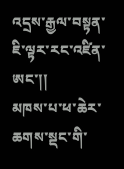འདྲས་རྒྱལ་བསྟན་ཇི་ལྟར་རང་འཛིན་ཨང་།།
མཁས་པ་ཕ་ཆེར་ཆགས་སྡང་གི་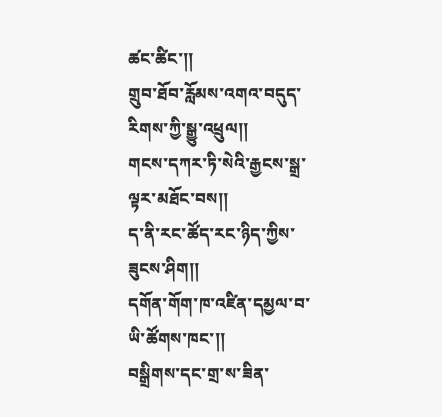ཚང་ཚིང་།།
གྲུབ་ཐོབ་རློམས་འགའ་བདུད་རིགས་ཀྱི་སྒྱུ་འཕྲུལ།།
གངས་དཀར་ཏི་སེའི་རྒྱངས་སྒྲ་ལྟར་མཐོང་བས།།
ད་ནི་རང་ཚོད་རང་ཉིད་ཀྱིས་ཟུངས་ཤིག།།
དགོན་གོག་ཁ་འཛིན་དམྱལ་བ་ཡི་ཚོགས་ཁང་།།
བསྒྲིགས་དང་གྲ་ས་ཟིན་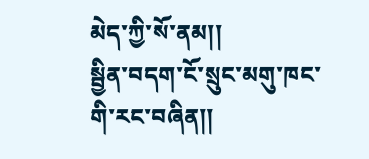མེད་ཀྱི་སོ་ནམ།།
སྦྱིན་བདག་ངོ་སྲུང་མགུ་ཁང་གི་རང་བཞིན།།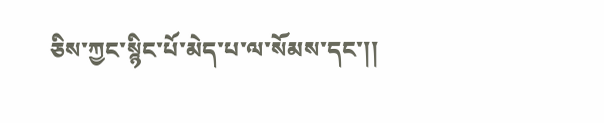ཅིས་ཀྱང་སྙིང་པོ་མེད་པ་ལ་སོམས་དང་།།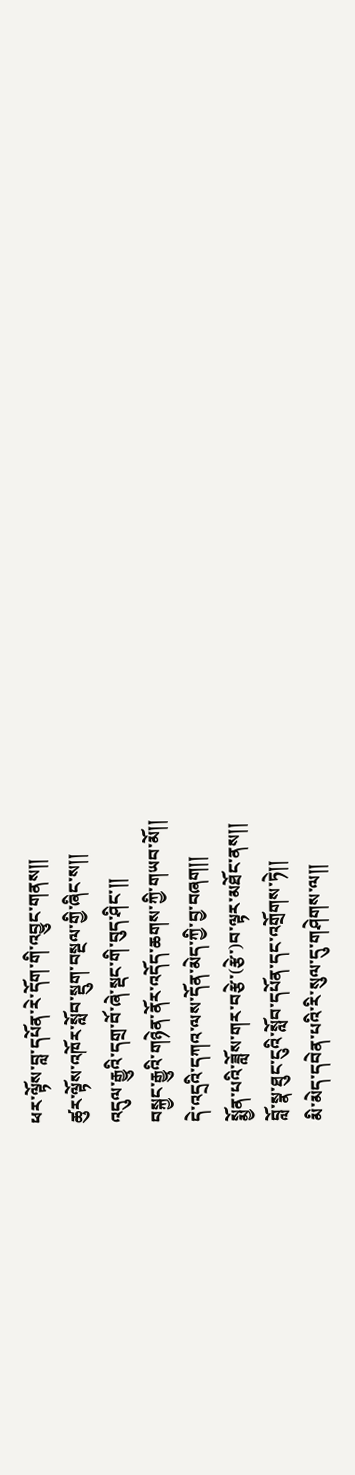ཕར་ལྟོས་བླ་དཔོན་རེ་དོག་གི་འབྱུང་གནས།།
ཚུར་ལྟོས་འཁོར་སློབ་སྡུག་བསྔལ་གྱི་ཞིང་ས།།
འདུལ་རྒྱུའི་དགྲ་བོ་ཞེ་སྡང་གི་བུད་ཤིང་།།
བསྐྱང་རྒྱུའི་གཉེན་ནོར་འདོད་ཆགས་ཀྱི་གཡབ་མོ།།
དེ་འདྲའི་དཀའ་ལས་དོན་མེད་ཀྱི་བྱ་བཞག།།
སྨྱོན་པའི་ཟློས་གར་བརྩེ་(རྩེ་)བ་ལྟར་མཐོང་ནས།།
བློ་སྣ་ཐུང་ངུའི་སློབ་དཔོན་དང་འགྲོགས་ཏེ།།
མི་མེད་དབེན་པའི་རི་སུལ་དུ་གཤེགས་ལ།།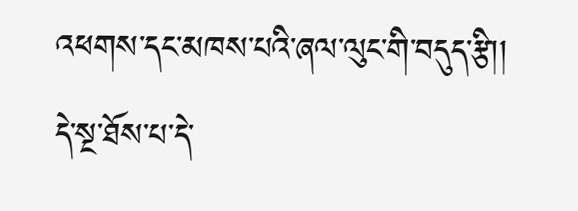འཕགས་དང་མཁས་པའི་ཞལ་ལུང་གི་བདུད་རྩི།།
དེ་སྔ་ཐོས་པ་དེ་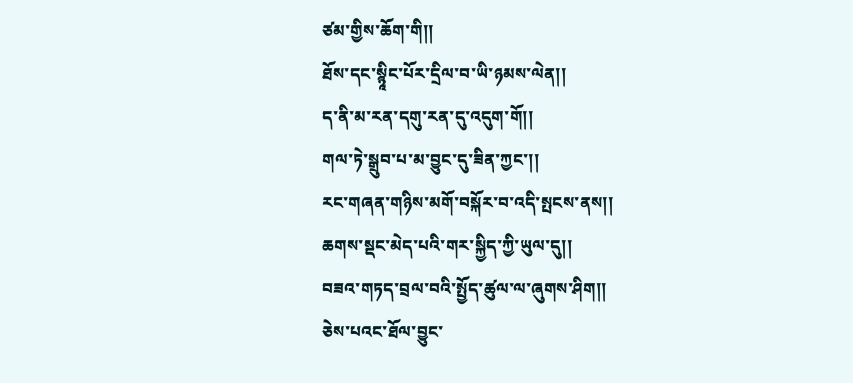ཙམ་གྱིས་ཆོག་གི།།
ཐོས་དང་སྙཱིང་པོར་དྲིལ་བ་ཡི་ཉམས་ལེན།།
ད་ནི་མ་རན་དགུ་རན་དུ་འདུག་གོ།།
གལ་ཏེ་སྒྲུབ་པ་མ་བྱུང་དུ་ཟིན་ཀྱང་།།
རང་གཞན་གཉིས་མགོ་བསྐོར་བ་འདི་སྤངས་ནས།།
ཆགས་སྡང་མེད་པའི་གར་སྐྱིད་ཀྱི་ཡུལ་དུ།།
བཟའ་གཏད་བྲལ་བའི་སྤྱོད་ཚུལ་ལ་ཞུགས་ཤིག།།
ཅེས་པའང་ཐོལ་བྱུང་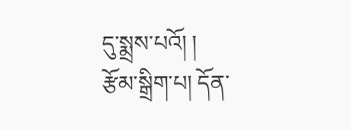དུ་སྨྲས་པའོ། །
རྩོམ་སྒྲིག་པ། དོན་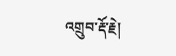འགྲུབ་རྡོ་རྗེ།